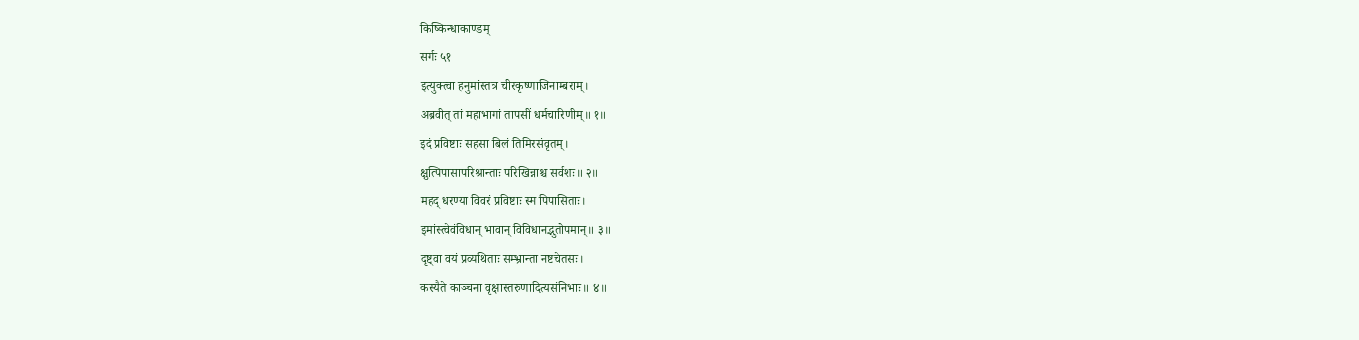किष्किन्धाकाण्डम्
सर्गः ५१
इत्युक्त्वा हनुमांस्तत्र चीरकृष्णाजिनाम्बराम्।
अब्रवीत् तां महाभागां तापसीं धर्मचारिणीम्॥ १॥
इदं प्रविष्टाः सहसा बिलं तिमिरसंवृतम्।
क्षुत्पिपासापरिश्रान्ताः परिखिन्नाश्च सर्वशः॥ २॥
महद् धरण्या विवरं प्रविष्टाः स्म पिपासिताः।
इमांस्त्वेवंविधान् भावान् विविधानद्भुतोपमान्॥ ३॥
दृष्ट्वा वयं प्रव्यथिताः सम्भ्रान्ता नष्टचेतसः।
कस्यैते काञ्चना वृक्षास्तरुणादित्यसंनिभाः॥ ४॥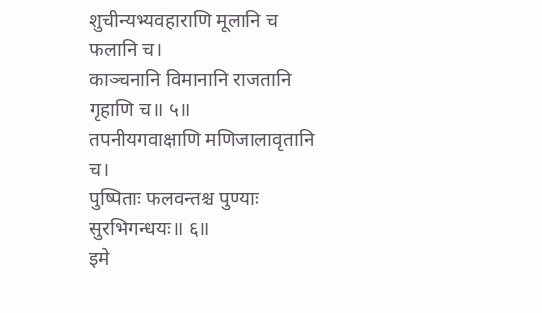शुचीन्यभ्यवहाराणि मूलानि च फलानि च।
काञ्चनानि विमानानि राजतानि गृहाणि च॥ ५॥
तपनीयगवाक्षाणि मणिजालावृतानि च।
पुष्पिताः फलवन्तश्च पुण्याः सुरभिगन्धयः॥ ६॥
इमे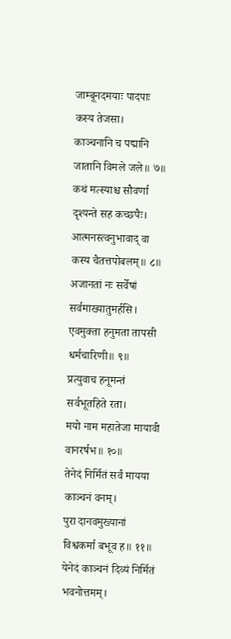जाम्बूनदमयाः पादपाः कस्य तेजसा।
काञ्चनानि च पद्मानि जातानि विमले जले॥ ७॥
कथं मत्स्याश्च सौवर्णा दृश्यन्ते सह कच्छपैः।
आत्मनस्त्वनुभावाद् वा कस्य चैतत्तपोबलम्॥ ८॥
अजानतां नः सर्वेषां सर्वमाख्यातुमर्हसि।
एवमुक्ता हनुमता तापसी धर्मचारिणी॥ ९॥
प्रत्युवाच हनूमन्तं सर्वभूतहिते रता।
मयो नाम महातेजा मायावी वानरर्षभ॥ १०॥
तेनेदं निर्मितं सर्वं मायया काञ्चनं वनम्।
पुरा दानवमुख्यानां विश्वकर्मा बभूव ह॥ ११॥
येनेदं काञ्चनं दिव्यं निर्मितं भवनोत्तमम्।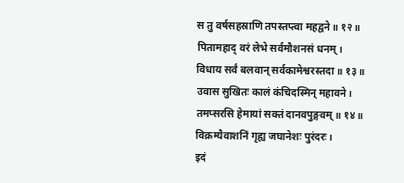स तु वर्षसहस्राणि तपस्तप्त्वा महद्वने॥ १२॥
पितामहाद् वरं लेभे सर्वमौशनसं धनम्।
विधाय सर्वं बलवान् सर्वकामेश्वरस्तदा॥ १३॥
उवास सुखितः कालं कंचिदस्मिन् महावने।
तमप्सरसि हेमायां सक्तं दानवपुङ्गवम्॥ १४॥
विक्रम्यैवाशनिं गृह्य जघानेशः पुरंदरः।
इदं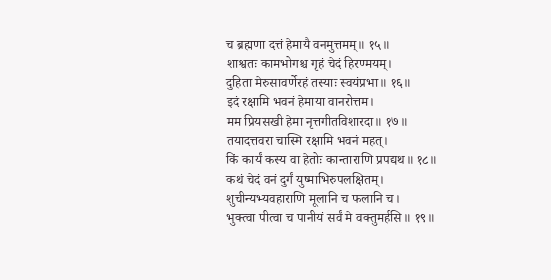च ब्रह्मणा दत्तं हेमायै वनमुत्तमम्॥ १५॥
शाश्वतः कामभोगश्च गृहं चेदं हिरण्मयम्।
दुहिता मेरुसावर्णेरहं तस्याः स्वयंप्रभा॥ १६॥
इदं रक्षामि भवनं हेमाया वानरोत्तम।
मम प्रियसखी हेमा नृत्तगीतविशारदा॥ १७॥
तयादत्तवरा चास्मि रक्षामि भवनं महत्।
किं कार्यं कस्य वा हेतोः कान्ताराणि प्रपद्यथ॥ १८॥
कथं चेदं वनं दुर्गं युष्माभिरुपलक्षितम्।
शुचीन्यभ्यवहाराणि मूलानि च फलानि च।
भुक्त्वा पीत्वा च पानीयं सर्वं मे वक्तुमर्हसि॥ १९॥